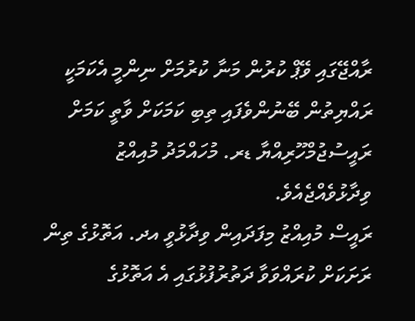ރާއްޖޭގައި ވޭޕް ކުރުން މަނާ ކުރުމަށް ނިންމީ އެކަމަކީ ރައްޔިތުން ބޭނުންވެފައި ތިބި ކަމަކަށް ވާތީ ކަމަށް ރައީސުޖުމްހޫރިއްޔާ ޑރ. މުހައްމަދު މުއިއްޒު ވިދާޅުވެއްޖެއެވެ.
ރައީސް މުއިއްޒު މިފަދައިން ވިދާޅުވީ އދ. އަތޮޅުގެ ތިން ރަށަކަށް ކުރައްވަވާ ދަތުރުފުޅުގައި އެ އަތޮޅުގެ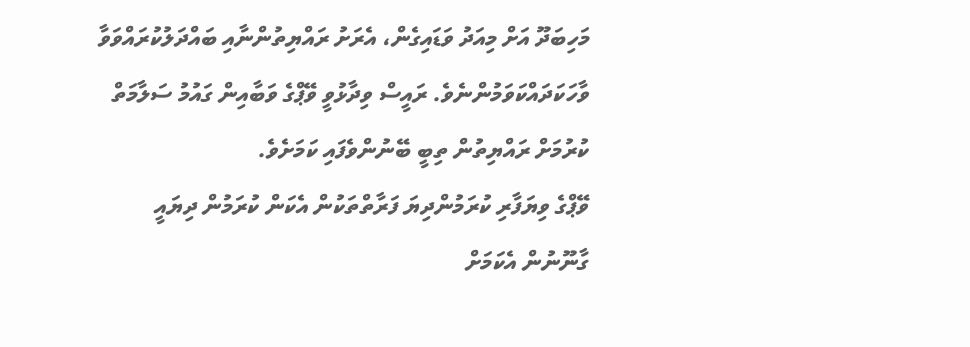މަހިބަދޫ އަށް މިއަދު ވަޑައިގެން، އެރަށު ރައްޔިތުންނާއި ބައްދަލުކުރައްވަވާ ވާހަކަދައްކަވަމުންނެވެ. ރައީސް ވިދާޅުވީ ވޭޕްގެ ވަބާއިން ގައުމު ސަލާމަތް ކުރުމަށް ރައްޔިތުން ތިބީ ބޭނުންވެފައި ކަމަށެވެ.
ވޭޕްގެ ވިޔަފާރި ކުރަމުންދިޔަ ފަރާތްތަކުން އެކަން ކުރަމުން ދިޔައީ ގާނޫނުން އެކަމަށް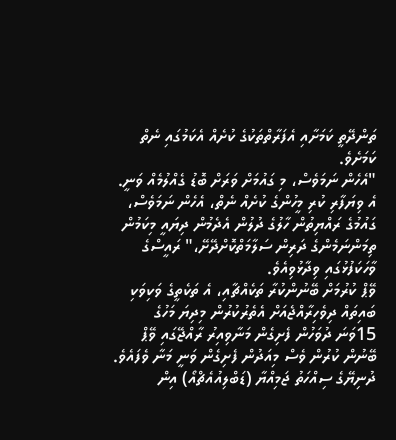ތަންދޭތީ ކަމަށާއި އެފަރާތްތަކުގެ ކުށެއް އެކަމުގައި ނެތް ކަމަށެވެ.
"އެހެން ނަމަވެސް، މި ގައުމަށް ވަރަށް ބޮޑު ގެއްލުމެއް ވަނީ. އެ ވިޔަފާރި ކުރި މީހުންގެ ކުށެއް ނެތް، އެހެން ނަމަވެސް، ގައުމުގެ ރައްޔިތުން ހާލުގެ ދުލުން އެދެމުން ދިޔައީ މިކަމުން ތިމަންނަމެންގެ ދަރިން ސަލާމަތްކޮށްދޭށޭ،" ރައީސްގެ ވާހަކަފުޅުގައި ވިދާޅުވިއެވެ.
ވޭޕް ކުރުމަށް ބޭނުންކުރާ ތަކެއްޗާއި، އެ ތަކެތީގެ ވަކިވަކި ބައިތައް ދިވެހިރާއްޖެއަށް އެތެރުކުރުން މިދިޔަ މަހުގެ 15ވަނަ ދުވަހުން ފެށިގެން މަނާވިއިރު ރާއްޖޭގައި ވޭޕް ބޭނުން ކުރުން ވެސް މިއަދުން ފެށިގެން ވަނީ މަނާ ވެފައެވެ.
ދުނިޔޭގެ ސިއްހަތު ޖަމިއްޔާ (ޑަބްލިއުއެޗްއޯ) އިން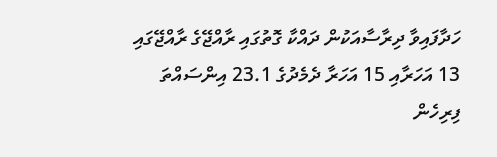ހަދާފައިވާ ދިރާސާއަކުން ދައްކާ ގޮތުގައި ރާއްޖޭގެ ރާއްޖޭގައި 13 އަހަރާއި 15 އަހަރާ ދެމެދުގެ 23.1 އިންސައްތަ ފިރިހެން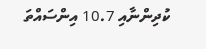ކުދިންނާއި 10.7 އިންސައްތަ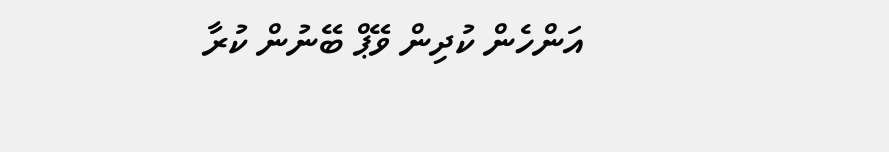އަންހެން ކުދިން ވޭޕް ބޭނުން ކުރާ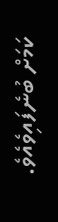ކަމަށް ބުނެފައިވެއެވެ.